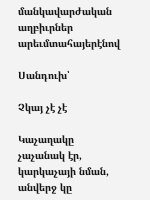մանկավարժական աղբիւրներ արեւմտահայերէնով

Սանդուխ՝

Չկայ չէ չէ

Կաչաղակը
չաչանակ էր,
կարկաչայի նման,
անվերջ կը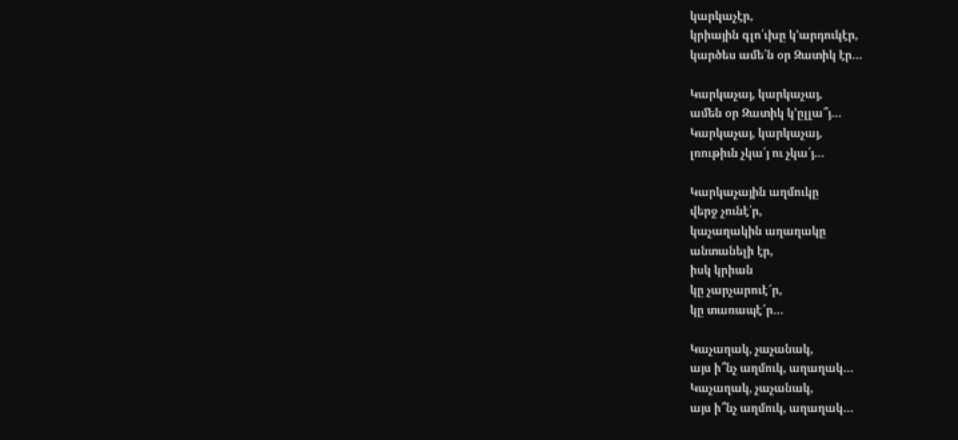կարկաչէր,
կրիային գլո՛ւխը կ՚արդուկէր,
կարծես ամե՛ն օր Զատիկ էր…

Կարկաչայ, կարկաչայ,
ամեն օր Զատիկ կ՚ըլլա՞յ…
Կարկաչայ, կարկաչայ,
լռութիւն չկա՛յ ու չկա՛յ…

Կարկաչային աղմուկը
վերջ չունէ՛ր,
կաչաղակին աղաղակը
անտանելի էր,
իսկ կրիան
կը չարչարուէ՜ր,
կը տառապէ՜ր…

Կաչաղակ, չաչանակ,
այս ի՞նչ աղմուկ, աղաղակ…
Կաչաղակ, չաչանակ,
այս ի՞նչ աղմուկ, աղաղակ…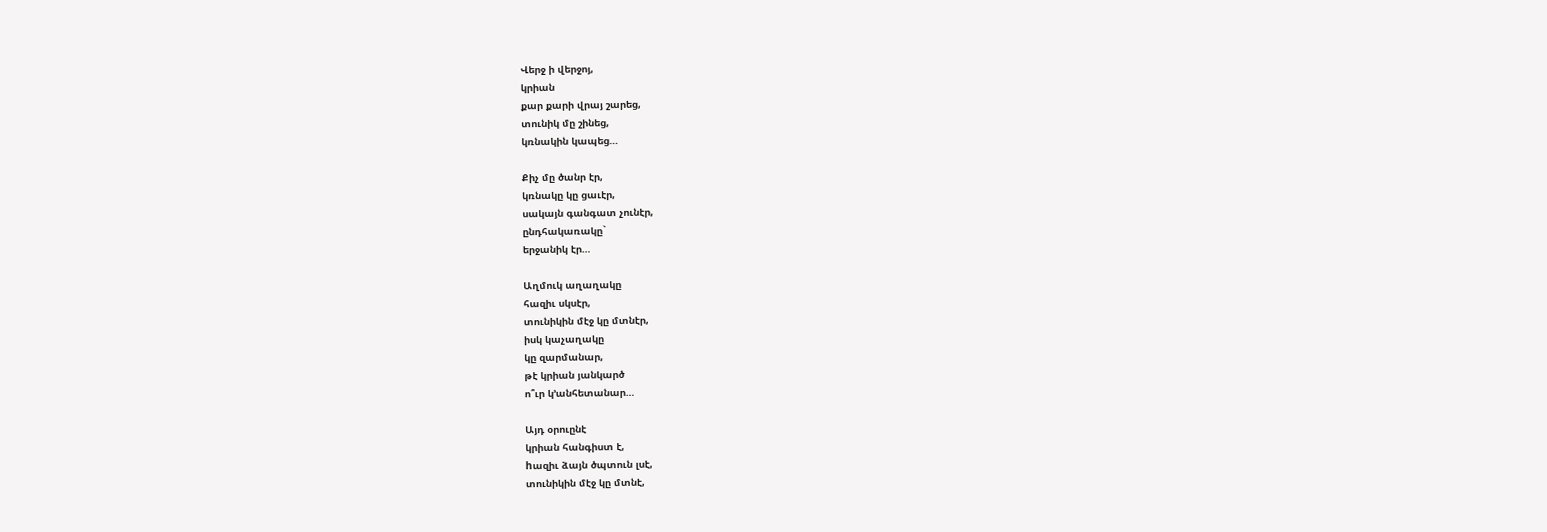Վերջ ի վերջոյ,
կրիան
քար քարի վրայ շարեց,
տունիկ մը շինեց,
կռնակին կապեց…

Քիչ մը ծանր էր,
կռնակը կը ցաւէր,
սակայն գանգատ չունէր,
ընդհակառակը`
երջանիկ էր…

Աղմուկ աղաղակը
հազիւ սկսէր,
տունիկին մէջ կը մտնէր,
իսկ կաչաղակը
կը զարմանար,
թէ կրիան յանկարծ
ո՞ւր կ’անհետանար…

Այդ օրուընէ
կրիան հանգիստ է,
hազիւ ձայն ծպտուն լսէ,
տունիկին մէջ կը մտնէ,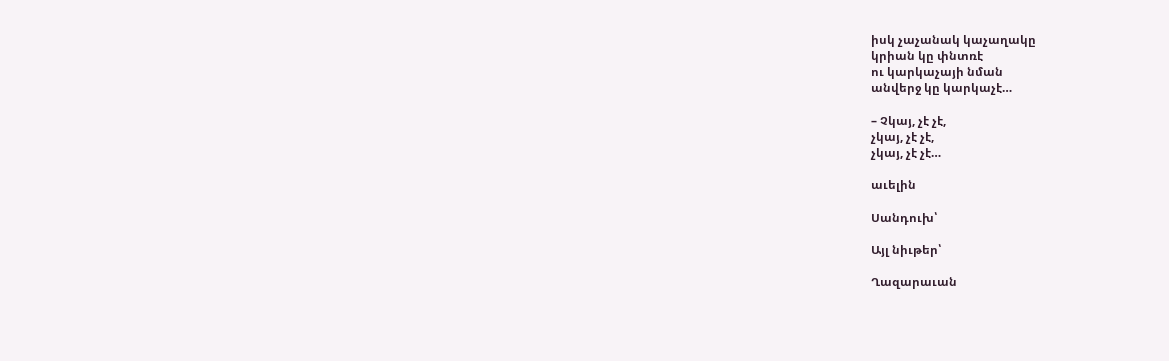իսկ չաչանակ կաչաղակը
կրիան կը փնտռէ
ու կարկաչայի նման
անվերջ կը կարկաչէ…

– Չկայ, չէ չէ,
չկայ, չէ չէ,
չկայ, չէ չէ…

աւելին

Սանդուխ՝

Այլ նիւթեր՝

Ղազարաւան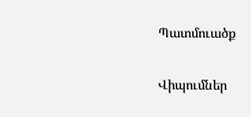Պատմուածք

Վիպումներ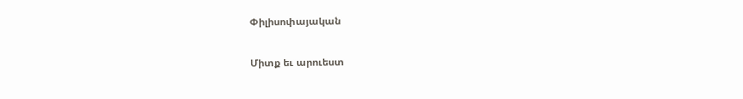Փիլիսոփայական

Միտք եւ արուեստ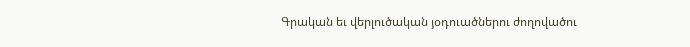Գրական եւ վերլուծական յօդուածներու ժողովածու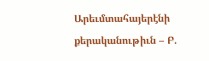Արեւմտահայերէնի քերականութիւն – Բ.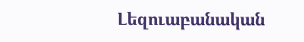Լեզուաբանական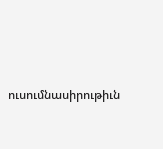ուսումնասիրութիւն